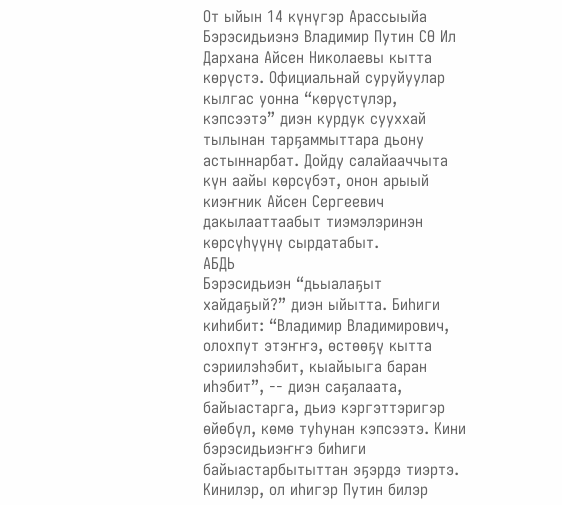От ыйын 14 күнүгэр Арассыыйа Бэрэсидьиэнэ Владимир Путин СӨ Ил Дархана Айсен Николаевы кытта көрүстэ. Официальнай суруйуулар кылгас уонна “көрүстүлэр, кэпсээтэ” диэн курдук сууххай тылынан тарҕаммыттара дьону астыннарбат. Дойду салайааччыта күн аайы көрсүбэт, онон арыый киэҥник Айсен Сергеевич дакылааттаабыт тиэмэлэринэн көрсүһүүнү сырдатабыт.
АБДЬ
Бэрэсидьиэн “дьыалаҕыт хайдаҕый?” диэн ыйытта. Биһиги киһибит: “Владимир Владимирович, олохпут этэҥҥэ, өстөөҕү кытта сэриилэһэбит, кыайыыга баран иһэбит”, -- диэн саҕалаата, байыастарга, дьиэ кэргэттэригэр өйөбүл, көмө туһунан кэпсээтэ. Кини бэрэсидьиэҥҥэ биһиги байыастарбытыттан эҕэрдэ тиэртэ. Кинилэр, ол иһигэр Путин билэр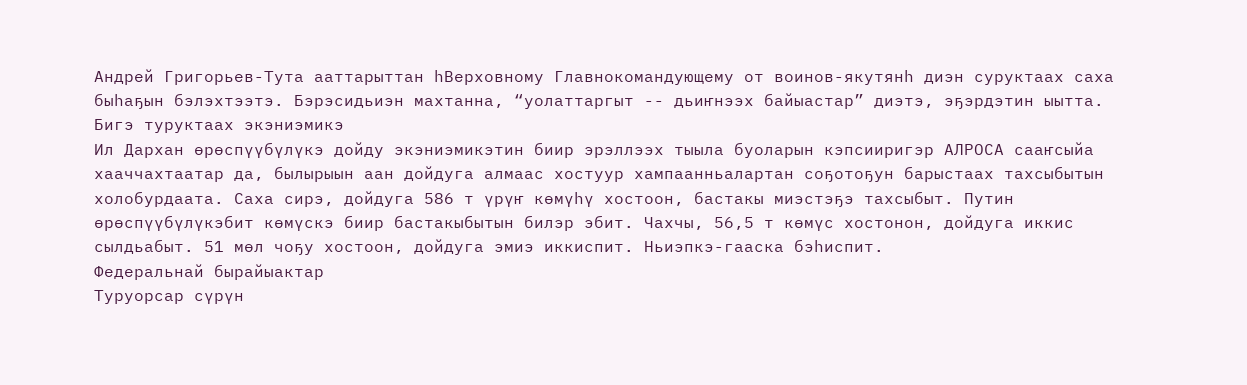Андрей Григорьев-Тута ааттарыттан һВерховному Главнокомандующему от воинов-якутянһ диэн суруктаах саха быһаҕын бэлэхтээтэ. Бэрэсидьиэн махтанна, “уолаттаргыт -- дьиҥнээх байыастар” диэтэ, эҕэрдэтин ыытта.
Бигэ туруктаах экэниэмикэ
Ил Дархан өрөспүүбүлүкэ дойду экэниэмикэтин биир эрэллээх тыыла буоларын кэпсииригэр АЛРОСА сааҥсыйа хааччахтаатар да, былырыын аан дойдуга алмаас хостуур хампаанньалартан соҕотоҕун барыстаах тахсыбытын холобурдаата. Саха сирэ, дойдуга 586 т үрүҥ көмүһү хостоон, бастакы миэстэҕэ тахсыбыт. Путин өрөспүүбүлүкэбит көмүскэ биир бастакыбытын билэр эбит. Чахчы, 56,5 т көмүс хостонон, дойдуга иккис сылдьабыт. 51 мөл чоҕу хостоон, дойдуга эмиэ иккиспит. Ньиэпкэ-гааска бэһиспит.
Федеральнай бырайыактар
Туруорсар сүрүн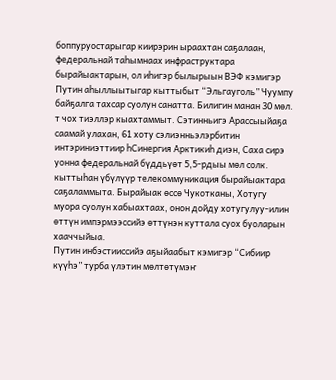боппуруостарыгар киирэрин ыраахтан саҕалаан, федеральнай таһымнаах инфраструктара бырайыактарын, ол иһигэр былырыын ВЭФ кэмигэр Путин аһыллыытыгар кыттыбыт “Эльгауголь” Чуумпу байҕалга тахсар суолун санатта. Билигин манан 30 мөл. т чох тиэллэр кыахтаммыт. Сэтинньигэ Арассыыйаҕа саамай улахан, 61 хоту сэлиэнньэлэрбитин интэриниэттиир һСинергия Арктикиһ диэн, Саха сирэ уонна федеральнай бүддьүөт 5,5-рдыы мөл солк. кыттыһан үбүлүүр телекоммуникация бырайыактара саҕаламмыта. Бырайыак өссө Чукотканы, Хотугу муора суолун хабыахтаах, онон дойду хотугулуу-илин өттүн импэрмээссийэ өттүнэн куттала суох буоларын хааччыйыа.
Путин инбэстииссийэ аҕыйаабыт кэмигэр “Сибиир күүһэ” турба үлэтин мөлтөтүмэҥ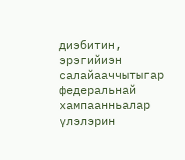диэбитин, эрэгийиэн салайааччытыгар федеральнай хампаанньалар үлэлэрин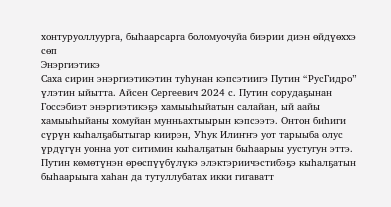хонтуруоллуурга, быһаарсарга боломуочуйа биэрии диэн өйдүөххэ сөп
Энэргиэтикэ
Саха сирин энэргиэтикэтин туһунан кэпсэтиигэ Путин “РусГидро” үлэтин ыйытта. Айсен Сергеевич 2024 с. Путин сорудаҕынан Госсэбиэт энэргиэтикэҕэ хамыыһыйатын салайан, ый аайы хамыыһыйаны хомуйан мунньахтыырын кэпсээтэ. Онтон биһиги сүрүн кыһалҕабытыгар киирэн, Уһук Илиҥҥэ уот тарыыба олус үрдүгүн уонна уот ситимин кыһалҕатын быһаарыы уустугун эттэ. Путин көмөтүнэн өрөспүүбүлүкэ элэктэриичэстибэҕэ кыһалҕатын быһаарыыга хаһан да тутуллубатах икки гигаватт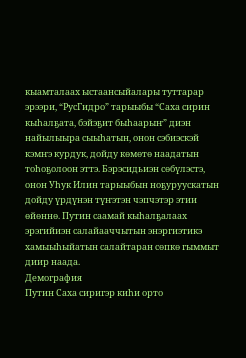кыамталаах ыстаансыйалары туттарар эрээри, “РусГидро” тарыыбы “Саха сирин кыһалҕата, бэйэҕит быһаарыҥ” диэн найылыыра сыыһатын, онон сэбиэскэй кэмҥэ курдук, дойду көмөтө наадатын тоһоҕолоон эттэ. Бэрэсидьиэн сөбүлэстэ, онон Уһук Илин тарыыбын ноҕуруускатын дойду үрдүнэн түҥэтэн чэпчэтэр этии өйөннө. Путин саамай кыһалҕалаах эрэгийиэн салайааччытын энэргиэтикэ хамыыһыйатын салайтаран сөпкө гыммыт диир наада.
Демография
Путин Саха сиригэр киһи орто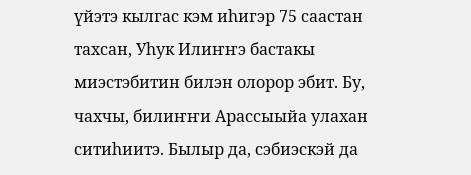үйэтэ кылгас кэм иһигэр 75 саастан тахсан, Уһук Илиҥҥэ бастакы миэстэбитин билэн олорор эбит. Бу, чахчы, билиҥҥи Арассыыйа улахан ситиһиитэ. Былыр да, сэбиэскэй да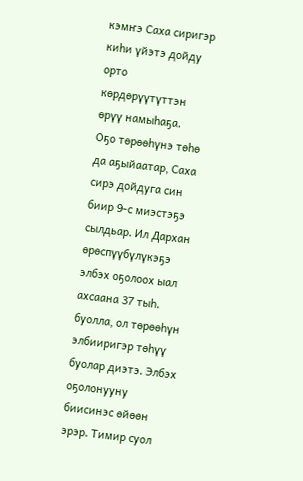кэмҥэ Саха сиригэр киһи үйэтэ дойду орто көрдөрүүтүттэн өрүү намыһаҕа.
Оҕо төрөөһүнэ төһө да аҕыйаатар, Саха сирэ дойдуга син биир 9-с миэстэҕэ сылдьар. Ил Дархан өрөспүүбүлүкэҕэ элбэх оҕолоох ыал ахсаана 37 тыһ. буолла, ол төрөөһүн элбииригэр төһүү буолар диэтэ. Элбэх оҕолонууну биисинэс өйөөн эрэр. Тимир суол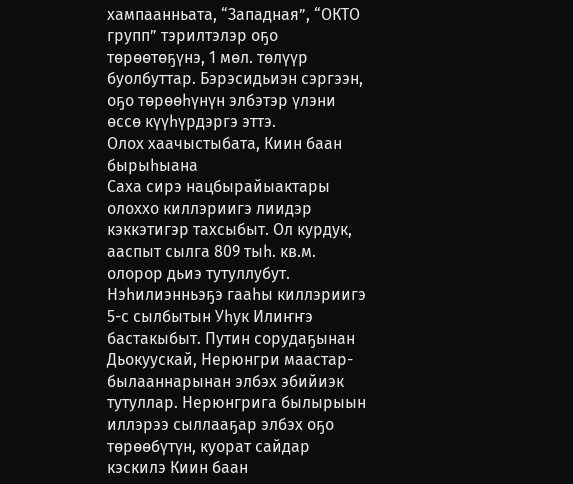хампаанньата, “Западная”, “ОКТО групп” тэрилтэлэр оҕо төрөөтөҕүнэ, 1 мөл. төлүүр буолбуттар. Бэрэсидьиэн сэргээн, оҕо төрөөһүнүн элбэтэр үлэни өссө күүһүрдэргэ эттэ.
Олох хаачыстыбата, Киин баан бырыһыана
Саха сирэ нацбырайыактары олоххо киллэриигэ лиидэр кэккэтигэр тахсыбыт. Ол курдук, ааспыт сылга 809 тыһ. кв.м. олорор дьиэ тутуллубут. Нэһилиэнньэҕэ гааһы киллэриигэ 5-с сылбытын Уһук Илиҥҥэ бастакыбыт. Путин сорудаҕынан Дьокуускай, Нерюнгри маастар-былааннарынан элбэх эбийиэк тутуллар. Нерюнгрига былырыын иллэрээ сыллааҕар элбэх оҕо төрөөбүтүн, куорат сайдар кэскилэ Киин баан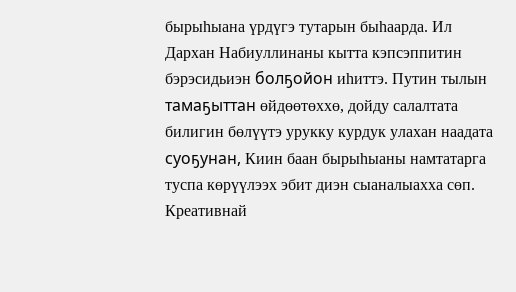бырыһыана үрдүгэ тутарын быһаарда. Ил Дархан Набиуллинаны кытта кэпсэппитин бэрэсидьиэн болҕойон иһиттэ. Путин тылын тамаҕыттан өйдөөтөххө, дойду салалтата билигин бөлүүтэ урукку курдук улахан наадата суоҕунан, Киин баан бырыһыаны намтатарга туспа көрүүлээх эбит диэн сыаналыахха сөп.
Креативнай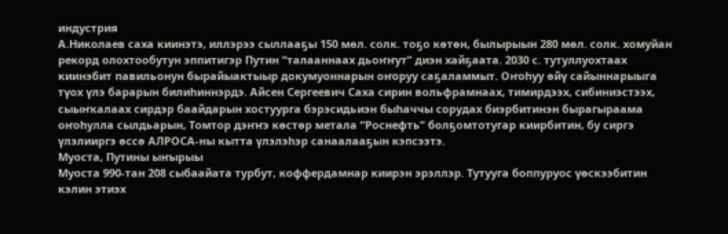индустрия
А.Николаев саха киинэтэ, иллэрээ сыллааҕы 150 мөл. солк. тоҕо көтөн, былырыын 280 мөл. солк. хомуйан рекорд олохтообутун эппитигэр Путин “талааннаах дьоҥҥут” диэн хайҕаата. 2030 с. тутуллуохтаах киинэбит павильонун бырайыактыыр докумуоннарын оҥоруу саҕаламмыт. Оҥоһуу өйү сайыннарыыга түох үлэ барарын билиһиннэрдэ. Айсен Сергеевич Саха сирин вольфрамнаах, тимирдээх, сибиниэстээх, сыыҥкалаах сирдэр баайдарын хостуурга бэрэсидьиэн быһаччы сорудах биэрбитинэн бырагыраама оҥоһулла сылдьарын, Томтор дэҥҥэ көстөр метала “Роснефть” болҕомтотугар киирбитин, бу сиргэ үлэлииргэ өссө АЛРОСА-ны кытта үлэлэһэр санаалааҕын кэпсээтэ.
Муоста, Путины ыҥырыы
Муоста 990-тан 208 сыбаайата турбут, коффердамнар киирэн эрэллэр. Тутууга боппуруос үөскээбитин кэлин этиэх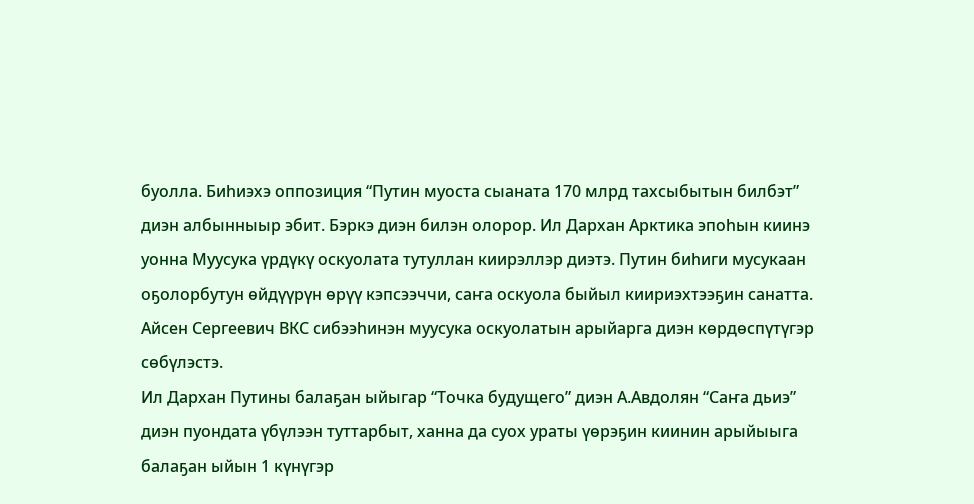буолла. Биһиэхэ оппозиция “Путин муоста сыаната 170 млрд тахсыбытын билбэт” диэн албынныыр эбит. Бэркэ диэн билэн олорор. Ил Дархан Арктика эпоһын киинэ уонна Муусука үрдүкү оскуолата тутуллан киирэллэр диэтэ. Путин биһиги мусукаан оҕолорбутун өйдүүрүн өрүү кэпсээччи, саҥа оскуола быйыл киириэхтээҕин санатта. Айсен Сергеевич ВКС сибээһинэн муусука оскуолатын арыйарга диэн көрдөспүтүгэр сөбүлэстэ.
Ил Дархан Путины балаҕан ыйыгар “Точка будущего” диэн А.Авдолян “Саҥа дьиэ” диэн пуондата үбүлээн туттарбыт, ханна да суох ураты үөрэҕин киинин арыйыыга балаҕан ыйын 1 күнүгэр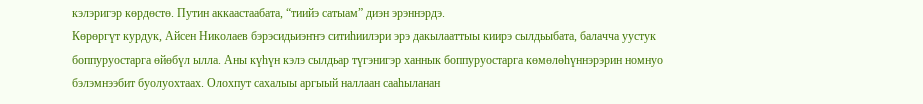кэлэригэр көрдөстө. Путин аккаастаабата, “тиийэ сатыам” диэн эрэннэрдэ.
Көрөргүт курдук, Айсен Николаев бэрэсидьиэҥҥэ ситиһиилэри эрэ дакылааттыы киирэ сылдьыбата, балачча уустук боппуруостарга өйөбүл ылла. Аны күһүн кэлэ сылдьар түгэнигэр ханнык боппуруостарга көмөлөһүннэрэрин номнуо бэлэмнээбит буолуохтаах. Олохпут сахалыы аргыый наллаан сааһыланан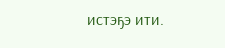истэҕэ ити.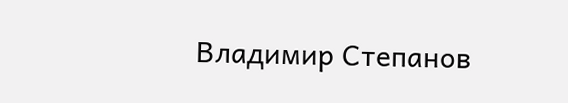Владимир Степанов